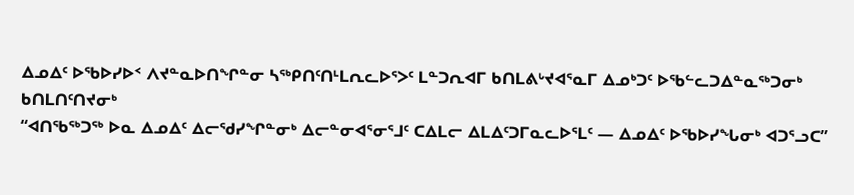ᐃᓄᐃᑦ ᐅᖃᐅᓯᐅᑉ ᐱᔪᓐᓇᐅᑎᖏᓐᓂ ᓴᖅᑭᑎᑦᑎᒻᒪᕆᓚᐅᕐᐳᑦ ᒪᓐᑐᕆᐊᒥ ᑲᑎᒪᕕᒡᔪᐊᕐᓇᒥ ᐃᓄᒃᑐᑦ ᐅᖃᓪᓚᑐᐃᓐᓇᖅᑐᓂᒃ ᑲᑎᒪᑎᑦᑎᔪᓂᒃ
“ᐊᑎᖃᖅᑐᖅ ᐅᓇ ᐃᓄᐃᑦ ᐃᓕᖁᓯᖏᓐᓂᒃ ᐃᓕᓐᓂᐊᕐᓂᕐᒧᑦ ᑕᐃᒪᓕ ᐃᒪᐃᑦᑐᒥᓇᓚᐅᕐᒪᑦ — ᐃᓄᐃᑦ ᐅᖃᐅᓯᖓᓂᒃ ᐊᑐᕐᓗᑕ”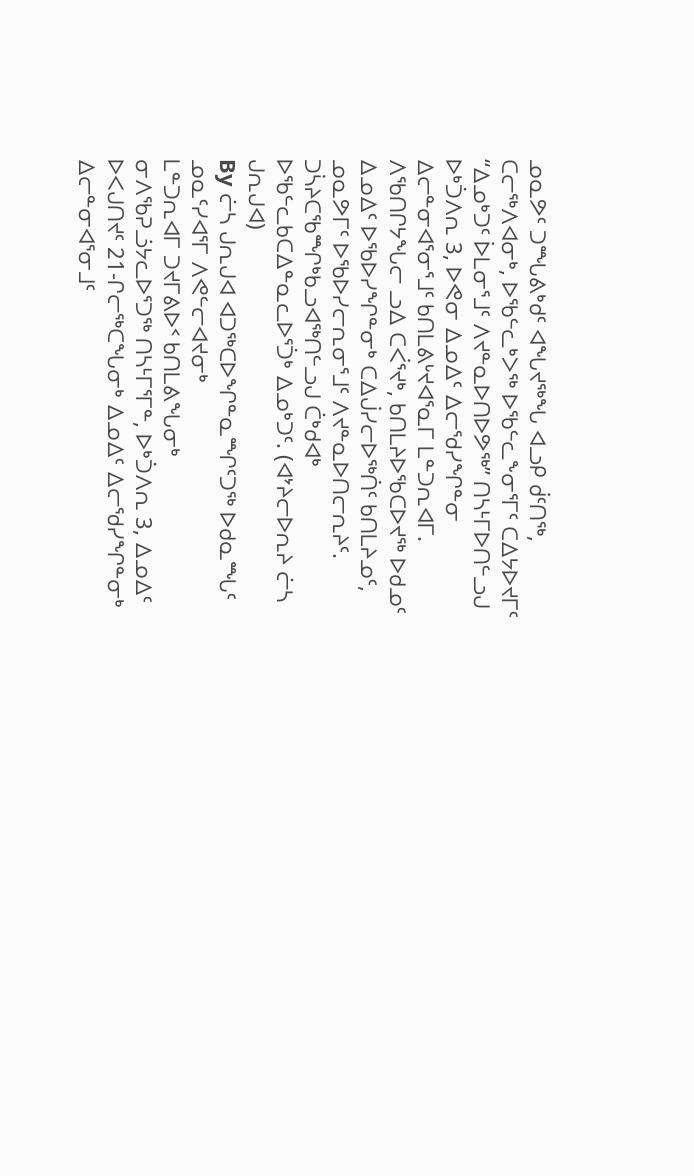ᓄᓇᕗᑦ ᑐᙵᕕᒃᑯᑦ ᐊᖓᔪᖅᖓ ᐊᓗᑭ ᑰᑦᑎᖅ, ᑕᓕᖅᐱᐊᓂᒃ, ᐅᖃᓪᓚᒃᐳᖅ ᐅᖃᓪᓚᖕᓂᕐᒥᑦ ᑕᐃᔭᐅᔪᒥᑦ “ᐃᓄᒃᑐᑦ ᐆᒪᓂᕐᒧᑦ ᐱᔪᓐᓇᐅᑎᐅᕗᖅ” ᑎᓴᒻᒥᐅᑎᓪᓗᒍ ᐅᒃᑑᐱᕆ 3, ᐅᕙᓂ ᐃᓄᐃᑦ ᐃᓕᖁᓯᖏᓐᓂ ᐃᓕᓐᓂᐊᕐᓂᕐᒧᑦ ᑲᑎᒪᕕᒡᔪᐊᕐᓇᒥ ᒪᓐᑐᕆᐊᒥ. ᐱᖃᑎᒋᔭᖓᓕ ᓗᐃ ᑕᐹᕐᔪᒃ, ᑲᑎᒪᔨᐅᖃᑕᐅᔪᖅ ᐅᑯᓄᑦ ᐃᓄᐃᑦ ᐅᖃᐅᓯᖏᓐᓂᒃ ᑕᐃᒎᓯᓕᐅᖅᑏᑦ ᑲᑎᒪᔨᓄᑦ, ᓄᓇᕗᒥᑦ ᐅᖃᐅᓯᓕᕆᓂᕐᒧᑦ ᐱᔪᓐᓇᐅᑎᓕᕆᔨᑦ. ᑐᓵᔨᑕᖃᙱᒃᑲᓗᐊᖅᑎᓪᓗᒍ ᑖᒃᑯᐊᒃ ᐅᖃᓪᓚᑲᑕᐃᓐᓇᓚᐅᕐᑑᒃ ᐃᓄᒃᑐᑦ. (ᐊᔾᔨᓕᐅᕆᔨ ᓖᓴ ᒍᕆᒍᐊ)
By ᓖᓴ ᒍᕆᒍᐊ ᐊᑐᖅᑕᐅᖏᓐᓇᙱᑦᑐᖅ ᐅᑯᓇᙵᑦ ᓄᓇᑦᓯᐊᕐᒥ ᐱᕙᓪᓕᐊᔪᓂᒃ
ᒪᓐᑐᕆᐊᒥ ᑐᔪᒥᕕᐅᑉ ᑲᑎᒪᕕᖓᓂᒃ ᓂᐱᖃᕈᓘᔭᓚᐅᕐᑐᖅ ᑎᓴᒻᒥᕐᒥᓐ, ᐅᒃᑑᐱᕆ 3, ᐃᓄᐃᑦ ᐅᐸᒍᑎᔪᑦ 21-ᒋᓕᖅᑕᖓᓂᒃ ᐃᓄᐃᑦ ᐃᓕᖁᓯᖏᓐᓂᒃ ᐃᓕᓐᓂᐊᕐᓂᒧᑦ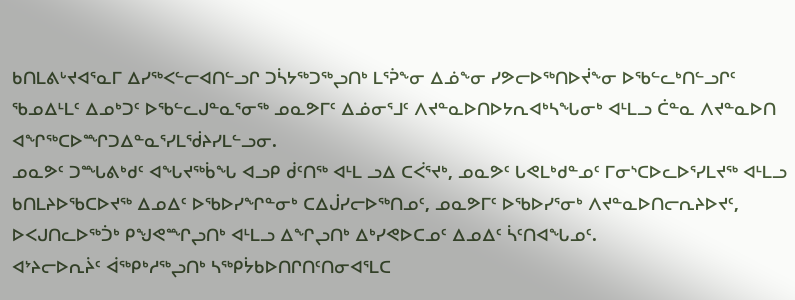ᑲᑎᒪᕕᒡᔪᐊᕐᓇᒥ ᐃᓯᖅᐸᓪᓕᐊᑎᓪᓗᒋ ᑐᓵᔭᖅᑐᖅᖢᑎᒃ ᒪᕐᕉᖕᓂ ᐃᓅᖕᓂ ᓯᕗᓕᐅᖅᑎᐅᔫᖕᓂ ᐅᖃᓪᓚᒃᑎᓪᓗᒋᑦ ᖃᓄᐃᒻᒪᑦ ᐃᓄᒃᑐᑦ ᐅᖃᓪᓚᒍᓐᓇᕐᓂᖅ ᓄᓇᕗᒥᑦ ᐃᓅᓂᕐᒧᑦ ᐱᔪᓐᓇᐅᑎᐅᔭᕆᐊᒃᓴᖓᓂᒃ ᐊᒻᒪᓗ ᑖᓐᓇ ᐱᔪᓐᓇᐅᑎ ᐊᖏᖅᑕᐅᙱᑐᐃᓐᓇᕐᓯᒪᖂᔨᓯᒪᓪᓗᓂ.
ᓄᓇᕗᑦ ᑐᙵᕕᒃᑯᑦ ᐊᖓᔪᖅᑳᖓ ᐊᓗᑭ ᑰᑦᑎᖅ ᐊᒻᒪ ᓗᐃ ᑕᐹᕐᔪᒃ, ᓄᓇᕗᑦ ᒐᕙᒪᒃᑯᓐᓄᑦ ᒥᓂᔅᑕᐅᓚᐅᕐᓯᒪᔪᖅ ᐊᒻᒪᓗ ᑲᑎᒪᔨᐅᖃᑕᐅᔪᖅ ᐃᓄᐃᑦ ᐅᖃᐅᓯᖏᓐᓂᒃ ᑕᐃᒎᓯᓕᐅᖅᑎᓄᑦ, ᓄᓇᕗᒥᑦ ᐅᖃᐅᓯᕐᓂᒃ ᐱᔪᓐᓇᐅᑎᓕᕆᔨᐅᔪᑦ, ᐅᐸᒍᑎᓚᐅᖅᑑᒃ ᑭᖑᕙᙱᖢᑎᒃ ᐊᒻᒪᓗ ᐃᖏᖢᑎᒃ ᐃᒃᓯᕙᐅᑕᓄᑦ ᐃᓄᐃᑦ ᓵᑦᑎᐊᖓᓄᑦ.
ᐊᔾᔨᓕᐅᕆᔩᑦ ᐋᖅᑭᒃᓱᖅᖢᑎᒃ ᓴᖅᑭᔮᑲᐅᑎᒋᑎᑦᑎᓂᐊᕐᒪᑕ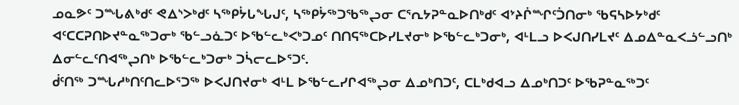ᓄᓇᕗᑦ ᑐᙵᕕᒃᑯᑦ ᕙᐃᔅᐳᒃᑯᑦ ᓴᖅᑭᔮᒐᖓᒍᑦ, ᓴᖅᑭᔮᖅᑐᖃᖅᖢᓂ ᑕᕐᕆᔭᕈᓐᓇᐅᑎᒃᑯᑦ ᐊᔾᔨᒌᙱᑦᑑᑎᓂᒃ ᖃᕋᓴᐅᔭᒃᑯᑦ ᐊᑦᑕᑕᕈᑎᐅᔪᓐᓇᖅᑐᓂᒃ ᖃᓪᓗᓈᑐᑦ ᐅᖃᓪᓚᒃᐸᒃᑐᓄᑦ ᑎᑎᕋᖅᑕᐅᓯᒪᔪᓂᒃ ᐅᖃᓪᓚᒃᑐᓂᒃ, ᐊᒻᒪᓗ ᐅᐸᒍᑎᓯᒪᔪᑦ ᐃᓄᐃᓐᓇᐸᓘᓪᓗᑎᒃ ᐃᓂᓪᓚᑦᑎᐊᖅᖢᑎᒃ ᐅᖃᓪᓚᒃᑐᓂᒃ ᑐᓵᓕᓚᐅᕐᑐᑦ.
ᑰᑦᑎᖅ ᑐᙵᓱᒃᑎᑦᑎᓚᐅᕐᑐᖅ ᐅᐸᒍᑎᔪᓂᒃ ᐊᒻᒪ ᐅᖃᓪᓚᓯᒋᐊᖅᖢᓂ ᐃᓄᒃᑎᑐᑦ, ᑕᒪᒃᑯᐊᓗ ᐃᓄᒃᑎᑐᑦ ᐅᖃᕈᓐᓇᖅᑐᑦ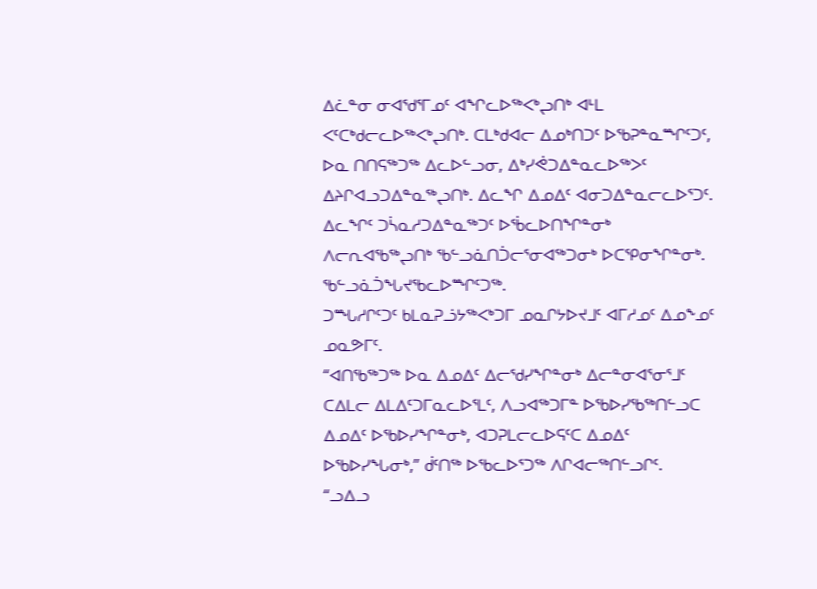ᐃᓛᓐᓂ ᓂᐊᖁᕐᒥᓄᑦ ᐊᖏᓚᐅᖅᐸᒃᖢᑎᒃ ᐊᒻᒪ ᐸᑦᑕᒃᑯᓕᓚᐅᖅᐸᒃᖢᑎᒃ. ᑕᒪᒃᑯᐊᓕ ᐃᓄᒃᑎᑐᑦ ᐅᖃᕈᓐᓇᙱᑦᑐᑦ, ᐅᓇ ᑎᑎᕋᖅᑐᖅ ᐃᓚᐅᓪᓗᓂ, ᐃᒃᓯᕚᑐᐃᓐᓇᓚᐅᖅᐳᑦ ᐃᔨᒋᐊᓗᑐᐃᓐᓇᖅᖢᑎᒃ. ᐃᓚᖏ ᐃᓄᐃᑦ ᐊᓂᑐᐃᓐᓇᓕᓚᐅᕐᑐᑦ. ᐃᓚᖏᑦ ᑐᓵᓇᓱᑐᐃᓐᓇᖅᑐᑦ ᐅᖄᓚᐅᑎᖏᓐᓂᒃ ᐱᓕᕆᐊᖃᖅᖢᑎᒃ ᖃᓪᓗᓈᑎᑑᓕᕐᓂᐊᖅᑐᓂᒃ ᐅᑕᕿᓂᖏᓐᓂᒃ.
ᖃᓪᓗᓈᑑᖓᔪᖃᓚᐅᙱᑦᑐᖅ.
ᑐᙵᓱᒋᑦᑐᑦ ᑲᒪᓇᕈᓘᔭᖅᐸᒃᑐᒥ ᓄᓇᒋᔭᐅᔪᒧᑦ ᐊᒥᓱᓄᑦ ᐃᓄᖕᓄᑦ ᓄᓇᕗᒥᑦ.
“ᐊᑎᖃᖅᑐᖅ ᐅᓇ ᐃᓄᐃᑦ ᐃᓕᖁᓯᖏᓐᓂᒃ ᐃᓕᓐᓂᐊᕐᓂᕐᒧᑦ ᑕᐃᒪᓕ ᐃᒪᐃᑦᑐᒥᓇᓚᐅᕐᒪᑦ, ᐱᓗᐊᖅᑐᒥᓐ ᐅᖃᐅᓯᖃᖅᑎᓪᓗᑕ ᐃᓄᐃᑦ ᐅᖃᐅᓯᖏᓐᓂᒃ, ᐊᑐᕈᒪᓕᓚᐅᕋᑦᑕ ᐃᓄᐃᑦ ᐅᖃᐅᓯᖓᓂᒃ,” ᑰᑦᑎᖅ ᐅᖃᓚᐅᕐᑐᖅ ᐱᒋᐊᓕᖅᑎᓪᓗᒋᑦ.
“ᓗᐃᓗ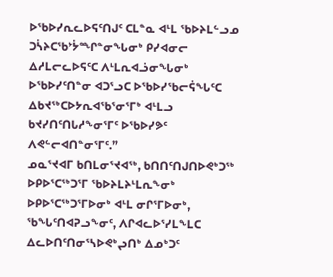ᐅᖃᐅᓯᕆᓚᐅᕋᑦᑎᒍᑦ ᑕᒪᓐᓇ ᐊᒻᒪ ᖃᐅᔨᒪᓪᓗᓄ ᑐᓵᔨᑕᖃᔾᔮᙱᓐᓂᖓᓂᒃ ᑭᓯᐊᓂᓕ ᐃᓱᒪᓕᓚᐅᕋᑦᑕ ᐱᒻᒪᕆᐊᓘᓂᖓᓂᒃ ᐅᖃᐅᓯᑦᑎᓐᓂ ᐊᑐᕐᓗᑕ ᐅᖃᐅᓯᖃᓕᕌᖓᑦᑕ ᐃᑲᔪᖅᑕᐅᔭᕆᐊᖃᕐᓂᕐᒥᒃ ᐊᒻᒪᓗ ᑲᔪᓯᑎᑦᑎᒐᓱᖕᓂᕐᒥᑦ ᐅᖃᐅᓯᕗᑦ ᐱᕙᓪᓕᐊᑎᓐᓂᕐᒥᑦ.”
ᓄᓇᕐᔪᐊᒥ ᑲᑎᒪᓂᕐᔪᐊᖅ, ᑲᑎᑎᑦᑎᒍᑎᐅᕙᒃᑐᖅ ᐅᑭᐅᕐᑕᖅᑐᕐᒥ ᖃᐅᔨᒪᔨᒻᒪᕆᖕᓂᒃ ᐅᑭᐅᕐᑕᖅᑐᕐᒥᐅᓂᒃ ᐊᒻᒪ ᓂᒋᕐᒥᐅᓂᒃ, ᖃᖓᑦᑎᐊᕈᓗᖕᓂᑦ, ᐱᒋᐊᓚᐅᕐᓯᒪᖕᒪᑕ ᐃᓚᐅᑎᑦᑎᓂᕐᓴᐅᕙᒃᖢᑎᒃ ᐃᓄᒃᑐᑦ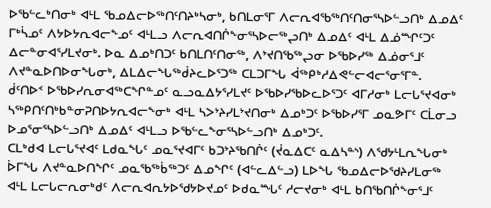ᐅᖃᓪᓚᒃᑎᓂᒃ ᐊᒻᒪ ᖃᓄᐃᓕᐅᖅᑎᑦᑎᔨᒃᓴᓂᒃ, ᑲᑎᒪᓂᕐᒥ ᐱᓕᕆᐊᖃᖅᑎᑦᑎᓂᕐᓴᐅᓪᓗᑎᒃ ᐃᓄᐃᑦ ᒥᒃᓵᓄᑦ ᐱᔭᐅᔭᕆᐊᓕᖕᓄᑦ ᐊᒻᒪᓗ ᐱᓕᕆᐊᑎᒌᖕᓂᕐᓴᐅᓕᖅᖢᑎᒃ ᐃᓄᐃᑦ ᐊᒻᒪ ᐃᓅᙱᑦᑐᑦ ᐃᓕᓐᓂᐊᕐᓯᒪᔪᓂᒃ. ᐅᓇ ᐃᓄᒃᑎᑐᑦ ᑲᑎᒪᑎᑦᑎᓂᖅ, ᐱᔾᔪᑎᖃᖅᖢᓂ ᐅᖃᐅᓯᖅ ᐃᓅᓂᕐᒧᑦ ᐱᔪᓐᓇᐅᑎᐅᓂᖓᓂᒃ, ᐃᒪᐃᓕᖓᖅᑰᔨᓚᐅᕐᑐᖅ ᑕᒪᑐᒥᖓ ᐋᖅᑭᒃᓱᐃᕙᓪᓕᐊᓕᕐᓂᕐᒥᓐ.
ᑰᑦᑎᐅᑉ ᐅᖃᐅᓯᕆᓂᐊᖅᑕᖏᓐᓄᑦ ᓇᓗᓇᐃᔭᕐᓯᒪᔪᑦ ᐅᖃᐅᓯᖃᐅᓚᐅᕐᑐᑦ ᐊᒥᓱᓂᒃ ᒪᓕᒐᕐᔪᐊᓂᒃ ᓴᖅᑭᑎᑦᑎᒃᑲᓐᓂᕈᑎᐅᔭᕆᐊᓕᖕᓂᒃ ᐊᒻᒪ ᓴᐳᔾᔨᓯᒪᔾᔪᑎᓂᒃ ᐃᓄᒃᑐᑦ ᐅᖃᐅᓯᕐᒥ ᓄᓇᕗᒥᑦ ᑕᒫᓂᓗ ᐅᓄᕐᓂᕐᓴᐅᓪᓗᑎᒃ ᐃᓄᐃᑦ ᐊᒻᒪᓗ ᐅᖃᓪᓚᖕᓂᕐᓴᐅᓪᓗᑎᒃ ᐃᓄᒃᑐᑦ.
ᑕᒪᒃᑯᐊ ᒪᓕᒐᕐᔪᐊᑦ ᒪᑯᓇᖓᑦ ᓄᓇᕐᔪᐊᒥᑦ ᑲᑐᔾᔨᖃᑎᒌᑦ (ᔫᓇᐃᑕᑦ ᓇᐃᓴᓐᔅ) ᐱᖁᔭᒻᒪᕆᖓᓂᒃ ᐆᒥᖓ ᐱᔪᓐᓇᐅᑎᖏᑦ ᓄᓇᖃᖅᑳᖅᑐᑦ ᐃᓄᖏᑦ (ᐊᓪᓚᐃᓪᓗ) ᒪᐅᖓ ᖃᓄᐃᓕᐅᖁᔨᓯᒪᓂᖅ ᐊᒻᒪ ᒪᓕᒐᓕᕆᓂᒃᑯᑦ ᐱᓕᕆᐊᕆᔭᐅᖁᔭᐅᔪᓄᑦ ᐅᑯᓇᙵᑦ ᓱᓕᔪᓂᒃ ᐊᒻᒪ ᑲᑎᖃᑎᒌᖕᓂᕐᒧᑦ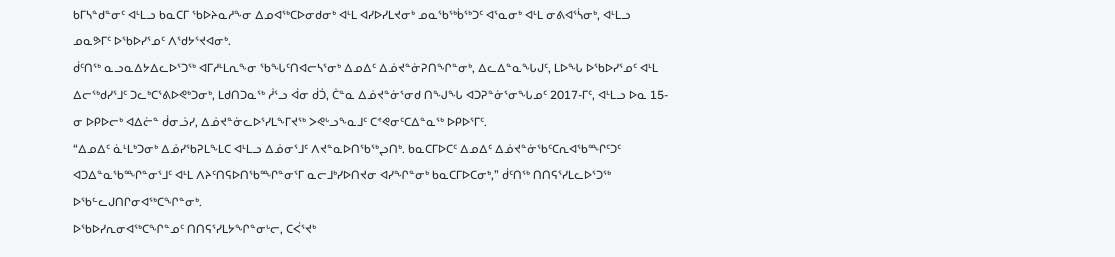ᑲᒥᓴᓐᑯᓐᓂᑦ ᐊᒻᒪᓗ ᑲᓇᑕᒥ ᖃᐅᔨᓇᓱᖕᓂ ᐃᓄᐊᖅᑕᐅᓂᑯᓂᒃ ᐊᒻᒪ ᐊᓯᐅᓯᒪᔪᓂᒃ ᓄᓇᖃᖅᑳᖅᑐᑦ ᐊᕐᓇᓂᒃ ᐊᒻᒪ ᓂᕕᐊᕐᓵᓂᒃ, ᐊᒻᒪᓗ ᓄᓇᕗᒥᑦ ᐅᖃᐅᓯᕐᓄᑦ ᐱᖁᔭᕐᔪᐊᓂᒃ.
ᑰᑦᑎᖅ ᓇᓗᓇᐃᔭᐃᓚᐅᕐᑐᖅ ᐊᒥᓱᒻᒪᕆᖕᓂ ᖃᖓᑦᑎᐊᓕᓴᕐᓂᒃ ᐃᓄᐃᑦ ᐃᓅᔪᓐᓃᕈᑎᖏᓐᓂᒃ, ᐃᓚᐃᓐᓇᖓᒍᑦ, ᒪᐅᖓ ᐅᖃᐅᓯᕐᓄᑦ ᐊᒻᒪ ᐃᓕᖅᑯᓯᕐᒧᑦ ᑐᓚᒃᑕᕐᕕᐅᕙᒃᑐᓂᒃ, ᒪᑯᑎᑐᓇᖅ ᓲᕐᓗ ᐋᓂ ᑰᑑ, ᑖᓐᓇ ᐃᓅᔪᓐᓃᕐᓂᑯ ᑎᖑᖓ ᐊᑐᕈᓐᓃᕐᓂᖓᓄᑦ 2017-ᒥᑦ, ᐊᒻᒪᓗ ᐅᓇ 15-ᓂ ᐅᑭᐅᓕᒃ ᐊᐃᓖᓐ ᑰᓂᓘᓯ, ᐃᓅᔪᓐᓃᓚᐅᕐᓯᒪᖕᒥᔪᖅ ᐳᕙᒡᓗᖕᓇᒧᑦ ᑕᕝᕙᓂᑦᑕᐃᓐᓇᖅ ᐅᑭᐅᕐᒥᑦ.
“ᐃᓄᐃᑦ ᓈᒻᒪᒃᑐᓂᒃ ᐃᓅᓯᖃᕈᒪᖕᒪᑕ ᐊᒻᒪᓗ ᐃᓅᓂᕐᒧᑦ ᐱᔪᓐᓇᐅᑎᖃᖅᖢᑎᒃ. ᑲᓇᑕᒥᐅᑕᑦ ᐃᓄᐃᑦ ᐃᓅᔪᓐᓃᖃᑦᑕᕆᐊᖃᙱᑦᑐᑦ ᐊᑐᐃᓐᓇᖃᙱᓐᓂᕐᒧᑦ ᐊᒻᒪ ᐱᔨᑦᑎᕋᐅᑎᖃᙱᓐᓂᕐᒥ ᓇᓕᒧᒃᓯᐅᑎᔪᓂ ᐊᓯᖏᓐᓂᒃ ᑲᓇᑕᒥᐅᑕᓂᒃ,” ᑰᑦᑎᖅ ᑎᑎᕋᕐᓯᒪᓚᐅᕐᑐᖅ ᐅᖃᓪᓚᒍᑎᒋᓂᐊᖅᑕᖏᓐᓂᒃ.
ᐅᖃᐅᓯᕆᓂᐊᖅᑕᖏᓐᓄᑦ ᑎᑎᕋᕐᓯᒪᔭᖏᓐᓂᒡᓕ, ᑕᐹᕐᔪᒃ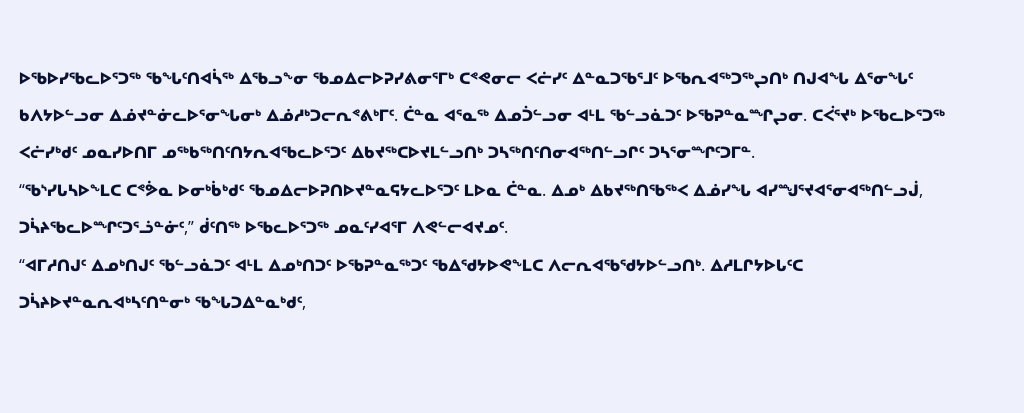ᐅᖃᐅᓯᖃᓚᐅᕐᑐᖅ ᖃᖓᑦᑎᐊᓵᖅ ᐃᖃᓗᖕᓂ ᖃᓄᐃᓕᐅᕈᓯᕕᓂᕐᒥᒃ ᑕᕝᕙᓂᓕ ᐸᓖᓯᑦ ᐃᓐᓇᑐᖃᕐᒧᑦ ᐅᖃᕆᐊᖅᑐᖅᖢᑎᒃ ᑎᒍᐊᖓ ᐃᕐᓂᖓᑦ ᑲᐱᔭᐅᓪᓗᓂ ᐃᓅᔪᓐᓃᓚᐅᕐᓂᖓᓂᒃ ᐃᓅᓱᒃᑐᓕᕆᕝᕕᒃᒥᑦ. ᑖᓐᓇ ᐊᕐᓇᖅ ᐃᓄᑑᓪᓗᓂ ᐊᒻᒪ ᖃᓪᓗᓈᑐᑦ ᐅᖃᕈᓐᓇᙱᖢᓂ. ᑕᐹᕐᔪᒃ ᐅᖃᓚᐅᕐᑐᖅ ᐸᓖᓯᒃᑯᑦ ᓄᓇᓯᐅᑎᒥ ᓄᖅᑲᖅᑎᑦᑎᔭᕆᐊᖃᓚᐅᕐᑐᑦ ᐃᑲᔪᖅᑕᐅᔪᒪᓪᓗᑎᒃ ᑐᓴᖅᑎᑦᑎᓂᐊᖅᑎᓪᓗᒋᑦ ᑐᓴᕐᓂᙱᑦᑐᒥᓐ.
“ᖃᔅᓯᒐᓴᐅᖕᒪᑕ ᑕᕝᕘᓇ ᐅᓂᒃᑳᒃᑯᑦ ᖃᓄᐃᓕᐅᕈᑎᐅᔪᓐᓇᕋᔭᓚᐅᕐᑐᑦ ᒪᐅᓇ ᑖᓐᓇ. ᐃᓄᒃ ᐃᑲᔪᖅᑎᖃᖅᐸ ᐃᓅᓯᖓ ᐊᓯᙳᕐᔪᐊᕐᓂᐊᖅᑎᓪᓗᒎ, ᑐᓵᔨᖃᓚᐅᙱᑦᑐᕐᓘᓐᓃᑦ,” ᑰᑦᑎᖅ ᐅᖃᓚᐅᕐᑐᖅ ᓄᓇᑦᓯᐊᕐᒥ ᐱᕙᓪᓕᐊᔪᓄᑦ.
“ᐊᒥᓱᑎᒍᑦ ᐃᓄᒃᑎᒍᑦ ᖃᓪᓗᓈᑐᑦ ᐊᒻᒪ ᐃᓄᒃᑎᑐᑦ ᐅᖃᕈᓐᓇᖅᑐᑦ ᖃᐃᖁᔭᐅᕙᖕᒪᑕ ᐱᓕᕆᐊᖃᖁᔭᐅᓪᓗᑎᒃ. ᐃᓱᒪᒋᔭᐅᒐᑦᑕ ᑐᓵᔨᐅᔪᓐᓇᕆᐊᒃᓴᑦᑎᓐᓂᒃ ᖃᖓᑐᐃᓐᓇᒃᑯᑦ,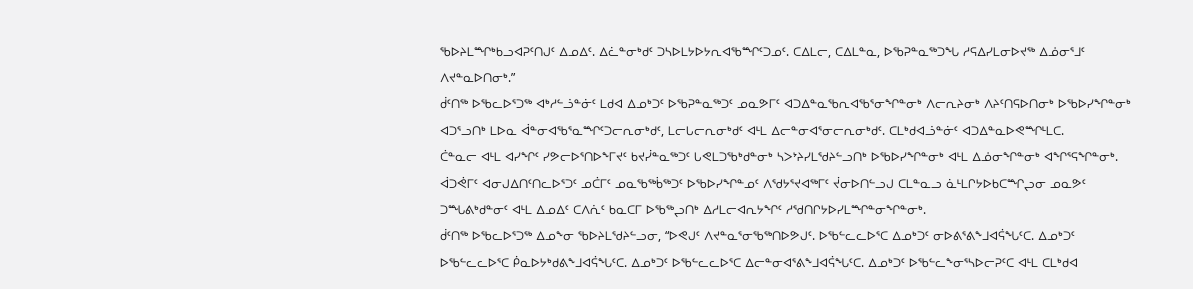ᖃᐅᔨᒪᙱᒃᑲᓗᐊᕈᑦᑎᒍᑦ ᐃᓄᐃᑦ. ᐃᓛᓐᓂᒃᑯᑦ ᑐᓴᐅᒪᔭᐅᔭᕆᐊᖃᙱᑦᑐᓄᑦ. ᑕᐃᒪᓕ, ᑕᐃᒪᓐᓇ, ᐅᖃᕈᓐᓇᖅᑐᖓ ᓱᕋᐃᓯᒪᓂᐅᔪᖅ ᐃᓅᓂᕐᒧᑦ ᐱᔪᓐᓇᐅᑎᓂᒃ.”
ᑰᑦᑎᖅ ᐅᖃᓚᐅᕐᑐᖅ ᐊᒃᓱᓪᓘᓐᓃᑦ ᒪᑯᐊ ᐃᓄᒃᑐᑦ ᐅᖃᕈᓐᓇᖅᑐᑦ ᓄᓇᕗᒥᑦ ᐊᑐᐃᓐᓇᖃᕆᐊᖃᕐᓂᖏᓐᓂᒃ ᐱᓕᕆᔨᓂᒃ ᐱᔨᑦᑎᕋᐅᑎᓂᒃ ᐅᖃᐅᓯᖏᓐᓂᒃ ᐊᑐᕐᓗᑎᒃ ᒪᐅᓇ ᐋᓐᓂᐊᖃᕐᓇᙱᑦᑐᓕᕆᓂᒃᑯᑦ, ᒪᓕᒐᓕᕆᓂᒃᑯᑦ ᐊᒻᒪ ᐃᓕᓐᓂᐊᕐᓂᓕᕆᓂᒃᑯᑦ. ᑕᒪᒃᑯᐊᓘᓐᓃᑦ ᐊᑐᐃᓐᓇᐅᕙᙱᒻᒪᑕ.
ᑖᓐᓇᓕ ᐊᒻᒪ ᐊᓯᖏᑦ ᓯᕗᓕᐅᕐᑎᐅᖕᒥᔪᑦ ᑲᔪᓰᓐᓇᖅᑐᑦ ᒐᕙᒪᑐᖃᒃᑯᓐᓂᒃ ᓴᐳᔾᔨᓯᒪᖁᔨᓪᓗᑎᒃ ᐅᖃᐅᓯᖏᓐᓂᒃ ᐊᒻᒪ ᐃᓅᓂᖏᓐᓂᒃ ᐊᖏᕐᕋᖏᓐᓂᒃ. ᐋᑐᕚᒥᑦ ᐊᓂᒍᐃᑎᑦᑎᓚᐅᕐᑐᑦ ᓄᑖᒥᑦ ᓄᓇᖃᖅᑳᖅᑐᑦ ᐅᖃᐅᓯᖏᓐᓄᑦ ᐱᖁᔭᕐᔪᐊᖅᒥᑦ ᔫᓂᐅᑎᓪᓗᒍ ᑕᒪᓐᓇᓗ ᓈᒻᒪᒋᔭᐅᑲᑕᙱᖢᓂ ᓄᓇᕗᑦ ᑐᙵᕕᒃᑯᓐᓂᑦ ᐊᒻᒪ ᐃᓄᐃᑦ ᑕᐱᕇᑦ ᑲᓇᑕᒥ ᐅᖃᖅᖢᑎᒃ ᐃᓱᒪᓕᐊᕆᔭᖏᑦ ᓱᖁᑎᒋᔭᐅᓯᒪᙱᓐᓂᖏᓐᓂᒃ.
ᑰᑦᑎᖅ ᐅᖃᓚᐅᕐᑐᖅ ᐃᓄᖕᓂ ᖃᐅᔨᒪᖁᔨᓪᓗᓂ, “ᐅᕙᒍᑦ ᐱᔪᓐᓇᕐᓂᖃᖅᑎᐅᕗᒍᑦ. ᐅᖃᓪᓚᓚᐅᕐᑕ ᐃᓄᒃᑐᑦ ᓂᐅᕕᕐᕕᖕᒧᐊᕌᖓᑦᑕ. ᐃᓄᒃᑐᑦ ᐅᖃᓪᓚᓚᐅᕐᑕ ᑮᓇᐅᔭᒃᑯᕕᖕᒧᐊᕌᖓᑦᑕ. ᐃᓄᒃᑐᑦ ᐅᖃᓪᓚᓚᐅᕐᑕ ᐃᓕᓐᓂᐊᕐᕕᖕᒧᐊᕌᖓᑦᑕ. ᐃᓄᒃᑐᑦ ᐅᖃᓪᓚᖕᓂᕐᓴᐅᓕᕈᑦᑕ ᐊᒻᒪ ᑕᒪᒃᑯᐊ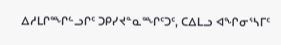ᐃᓱᒪᒋᙱᓪᓗᒋᑦ ᑐᑭᓯᔪᓐᓇᙱᑦᑐᑦ, ᑕᐃᒪᓗ ᐊᖏᓂᕐᓴᒥᑦ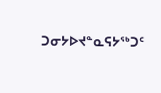ᑐᓂᔭᐅᔪᓐᓇᕋᔭᖅᑐᑦ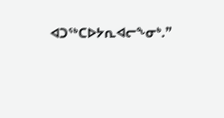ᐊᑐᖅᑕᐅᔭᕆᐊᓕᖕᓂᒃ.”